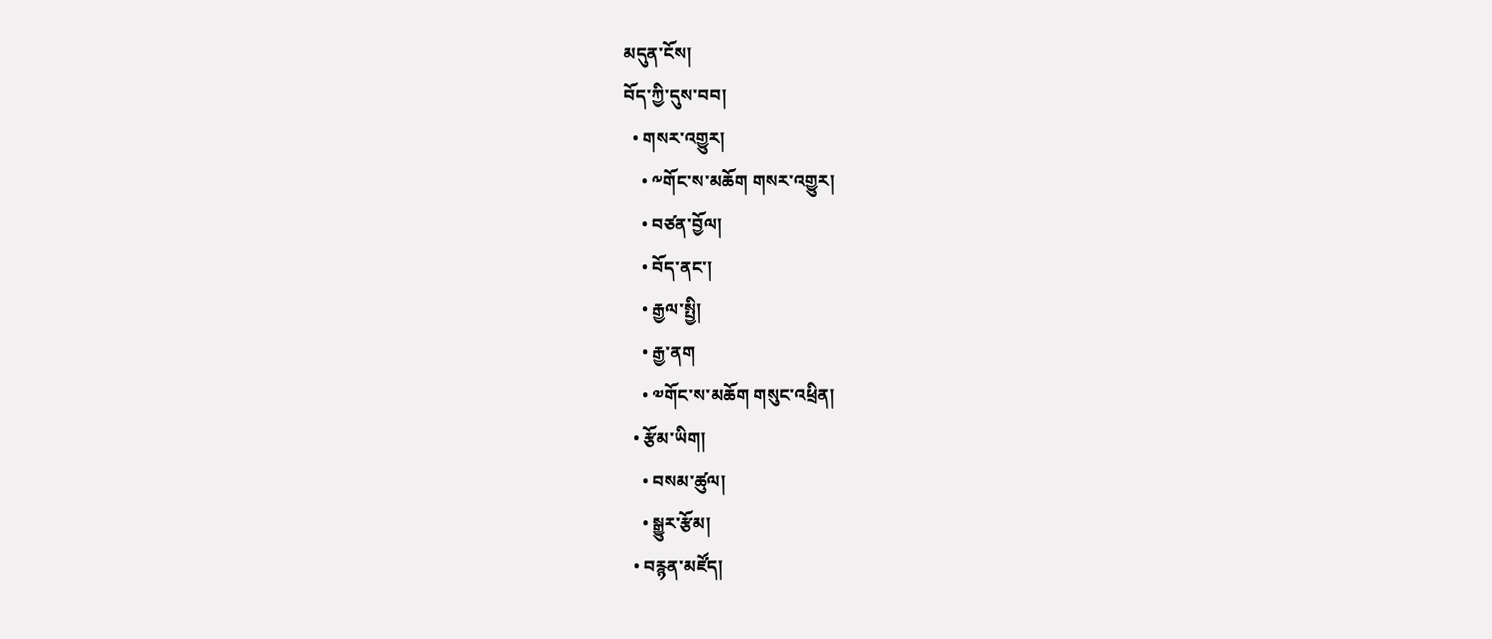མདུན་ངོས།
བོད་ཀྱི་དུས་བབ།
  • གསར་འགྱུར།
    • ༸གོང་ས་མཆོག གསར་འགྱུར།
    • བཙན་བྱོལ།
    • བོད་ནང་།
    • རྒྱལ་སྤྱི།
    • རྒྱ་ནག
    • ༧གོང་ས་མཆོག གསུང་འཕྲིན།
  • རྩོམ་ཡིག།
    • བསམ་ཚུལ།
    • སྒྱུར་རྩོམ།
  • བརྙན་མཛོད།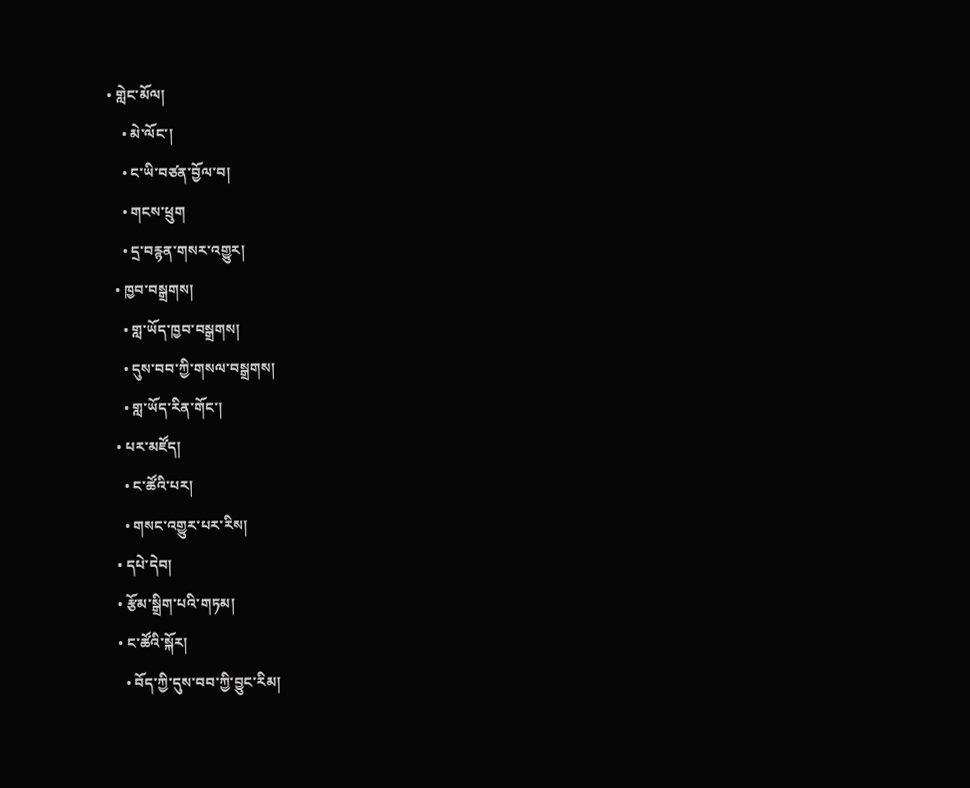• གླེང་མོལ།
    • མེ་ལོང་།
    • ང་ཡི་བཙན་བྱོལ་བ།
    • གངས་ཕྲུག
    • དྲ་བརྙན་གསར་འགྱུར།
  • ཁྱབ་བསྒྲགས།
    • གླ་ཡོད་ཁྱབ་བསྒྲགས།
    • དུས་བབ་ཀྱི་གསལ་བསྒྲགས།
    • གླ་ཡོད་རིན་གོང་།
  • པར་མཛོད།
    • ང་ཚོའི་པར།
    • གསང་འགྱུར་པར་རིས།
  • དཔེ་དེབ།
  • རྩོམ་སྒྲིག་པའི་གཏམ།
  • ང་ཚོའི་སྐོར།
    • བོད་ཀྱི་དུས་བབ་ཀྱི་བྱུང་རིམ།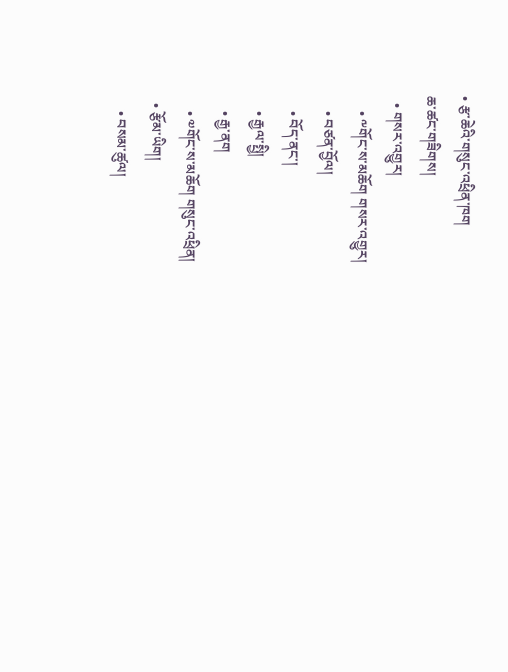• རྩ་ཆེའི་གསུང་འཕྲིན་ཁག
ཆ་ཚང་གཟིགས།
  • གསར་འགྱུར།
    • ༸གོང་ས་མཆོག གསར་འགྱུར།
    • བཙན་བྱོལ།
    • བོད་ནང་།
    • རྒྱལ་སྤྱི།
    • རྒྱ་ནག
    • ༧གོང་ས་མཆོག གསུང་འཕྲིན།
  • རྩོམ་ཡིག།
    • བསམ་ཚུལ།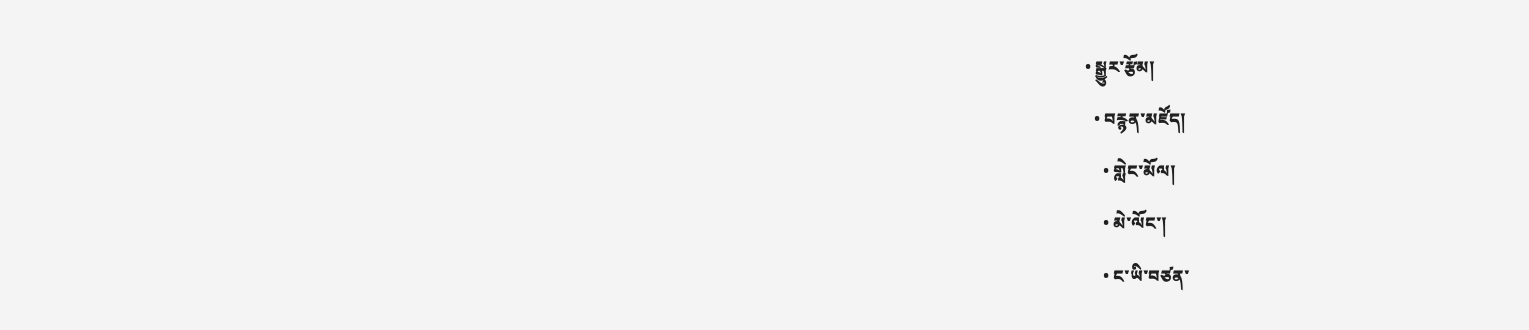• སྒྱུར་རྩོམ།
  • བརྙན་མཛོད།
    • གླེང་མོལ།
    • མེ་ལོང་།
    • ང་ཡི་བཙན་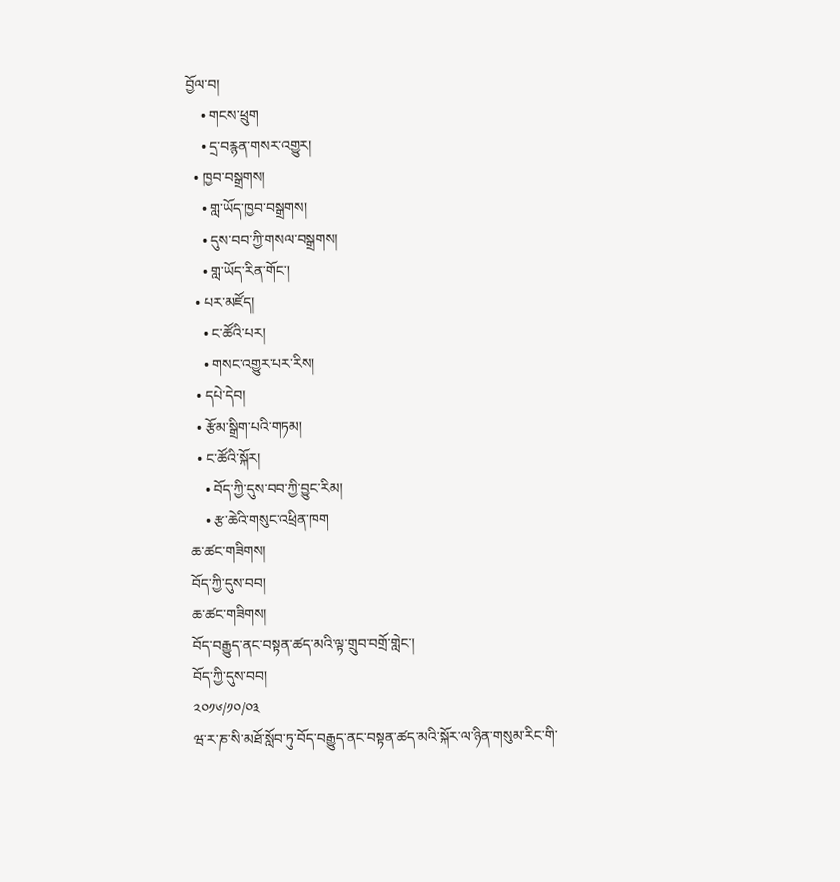བྱོལ་བ།
    • གངས་ཕྲུག
    • དྲ་བརྙན་གསར་འགྱུར།
  • ཁྱབ་བསྒྲགས།
    • གླ་ཡོད་ཁྱབ་བསྒྲགས།
    • དུས་བབ་ཀྱི་གསལ་བསྒྲགས།
    • གླ་ཡོད་རིན་གོང་།
  • པར་མཛོད།
    • ང་ཚོའི་པར།
    • གསང་འགྱུར་པར་རིས།
  • དཔེ་དེབ།
  • རྩོམ་སྒྲིག་པའི་གཏམ།
  • ང་ཚོའི་སྐོར།
    • བོད་ཀྱི་དུས་བབ་ཀྱི་བྱུང་རིམ།
    • རྩ་ཆེའི་གསུང་འཕྲིན་ཁག
ཆ་ཚང་གཟིགས།
བོད་ཀྱི་དུས་བབ།
ཆ་ཚང་གཟིགས།
བོད་བརྒྱུད་ནང་བསྟན་ཚད་མའི་ལྟ་གྲུབ་བགྲོ་གླེང་།
བོད་ཀྱི་དུས་བབ།
༢༠༡༦/༡༠/༠༣
ཝ་ར་ཎ་སི་མཐོ་སློབ་ཏུ་བོད་བརྒྱུད་ནང་བསྟན་ཚད་མའི་སྐོར་ལ་ཉིན་གསུམ་རིང་གི་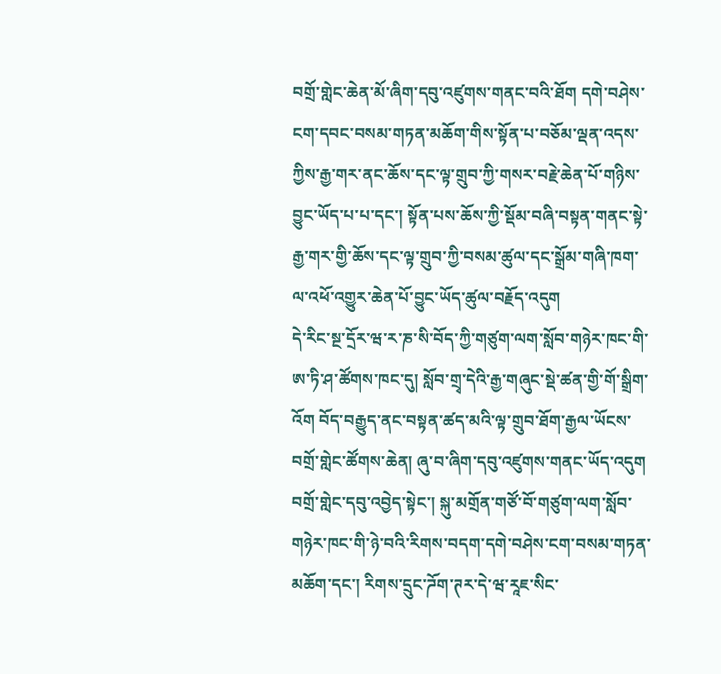བགྲོ་གླེང་ཆེན་མོ་ཞིག་དབུ་འཛུགས་གནང་བའི་ཐོག དགེ་བཤེས་ངག་དབང་བསམ་གཏན་མཆོག་གིས་སྟོན་པ་བཅོམ་ལྡན་འདས་ཀྱིས་རྒྱ་གར་ནང་ཆོས་དང་ལྟ་གྲུབ་ཀྱི་གསར་བརྗེ་ཆེན་པོ་གཉིས་བྱུང་ཡོད་པ་པ་དང་། སྟོན་པས་ཆོས་ཀྱི་སྡོམ་བཞི་བསྟན་གནང་སྟེ་རྒྱ་གར་གྱི་ཆོས་དང་ལྟ་གྲུབ་ཀྱི་བསམ་ཚུལ་དང་སྒྲོམ་གཞི་ཁག་ལ་འཕོ་འགྱུར་ཆེན་པོ་བྱུང་ཡོད་ཚུལ་བརྗོད་འདུག
དེ་རིང་སྔ་དྲོར་ཝ་ར་ཎ་སི་བོད་ཀྱི་གཙུག་ལག་སློབ་གཉེར་ཁང་གི་ཨ་ཏི་ཤ་ཚོགས་ཁང་དུ། སློབ་གྲྭ་དེའི་རྒྱ་གཞུང་སྡེ་ཚན་གྱི་གོ་སྒྲིག་འོག བོད་བརྒྱུད་ནང་བསྟན་ཚད་མའི་ལྟ་གྲུབ་ཐོག་རྒྱལ་ཡོངས་བགྲོ་གླེང་ཚོགས་ཆེན། ཞུ་བ་ཞིག་དབུ་འཛུགས་གནང་ཡོད་འདུག བགྲོ་གླེང་དབུ་འབྱེད་སྟེང་། སྐུ་མགྲོན་གཙོ་བོ་གཙུག་ལག་སློབ་གཉེར་ཁང་གི་ཉེ་བའི་རིགས་བདག་དགེ་བཤེས་ངག་བསམ་གཏན་མཆོག་དང་། རིགས་དྲུང་ཌོག་ཊར་དེ་ཝ་རཱཇ་སིང་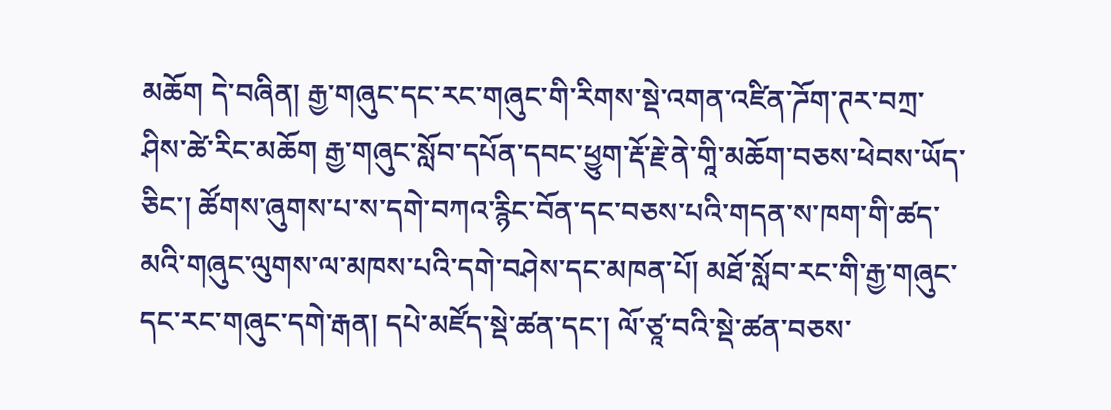མཆོག དེ་བཞིན། རྒྱ་གཞུང་དང་རང་གཞུང་གི་རིགས་སྡེ་འགན་འཛིན་ཌོག་ཊར་བཀྲ་ཤིས་ཚེ་རིང་མཆོག རྒྱ་གཞུང་སློབ་དཔོན་དབང་ཕྱུག་རྡོ་རྗེ་ནེ་གཱི་མཆོག་བཅས་ཕེབས་ཡོད་ཅིང་། ཚོགས་ཞུགས་པ་ས་དགེ་བཀའ་རྙིང་བོན་དང་བཅས་པའི་གདན་ས་ཁག་གི་ཚད་མའི་གཞུང་ལུགས་ལ་མཁས་པའི་དགེ་བཤེས་དང་མཁན་པོ། མཐོ་སློབ་རང་གི་རྒྱ་གཞུང་དང་རང་གཞུང་དགེ་རྒན། དཔེ་མཛོད་སྡེ་ཚན་དང་། ལོ་ཙཱ་བའི་སྡེ་ཚན་བཅས་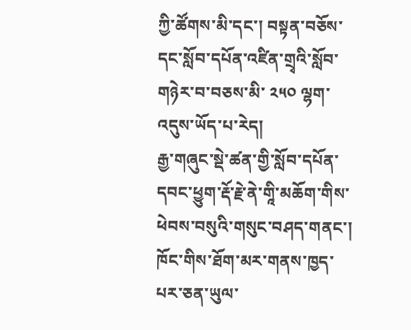ཀྱི་ཚོགས་མི་དང་། བསྟན་བཅོས་དང་སློབ་དཔོན་འཛིན་གྲྭའི་སློབ་གཉེར་བ་བཅས་མི་ ༢༥༠ ལྷག་འདུས་ཡོད་པ་རེད།
རྒྱ་གཞུང་སྡེ་ཚན་གྱི་སློབ་དཔོན་དབང་ཕྱུག་རྡོ་རྗེ་ནེ་གཱི་མཆོག་གིས་ཕེབས་བསུའི་གསུང་བཤད་གནང་། ཁོང་གིས་ཐོག་མར་གནས་ཁྱད་པར་ཅན་ཡུལ་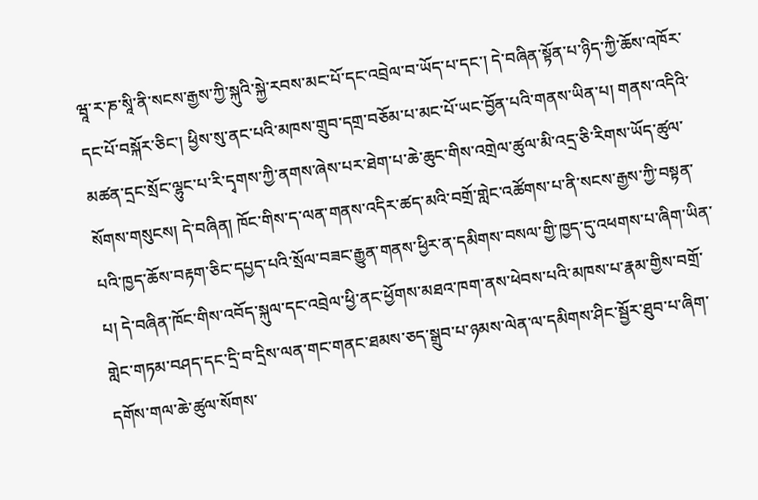ཝཱ་ར་ཎ་སཱི་ནི་སངས་རྒྱས་ཀྱི་སྐུའི་སྐྱེ་རབས་མང་པོ་དང་འབྲེལ་བ་ཡོད་པ་དང་། དེ་བཞིན་སྟོན་པ་ཉིད་ཀྱི་ཆོས་འཁོར་དང་པོ་བསྐོར་ཅིང་། ཕྱིས་སུ་ནང་པའི་མཁས་གྲུབ་དགྲ་བཅོམ་པ་མང་པོ་ཡང་བྱོན་པའི་གནས་ཡིན་པ། གནས་འདིའི་མཚན་དྲང་སྲོང་ལྷུང་པ་རི་དྭགས་ཀྱི་ནགས་ཞེས་པར་ཐེག་པ་ཆེ་ཆུང་གིས་འགྲེལ་ཚུལ་མི་འདྲ་ཅི་རིགས་ཡོད་ཚུལ་སོགས་གསུངས། དེ་བཞིན། ཁོང་གིས་ད་ལན་གནས་འདིར་ཚད་མའི་བགྲོ་གླེང་འཚོགས་པ་ནི་སངས་རྒྱས་ཀྱི་བསྟན་པའི་ཁྱད་ཆོས་བརྟག་ཅིང་དཔྱད་པའི་སྲོལ་བཟང་རྒྱུན་གནས་ཕྱིར་ན་དམིགས་བསལ་གྱི་ཁྱད་དུ་འཕགས་པ་ཞིག་ཡིན་པ། དེ་བཞིན་ཁོང་གིས་འབོད་སྐུལ་དང་འབྲེལ་ཕྱི་ནང་ཕྱོགས་མཐའ་ཁག་ནས་ཕེབས་པའི་མཁས་པ་རྣམ་གྱིས་བགྲོ་གླེང་གཏམ་བཤད་དང་དྲི་བ་དྲིས་ལན་གང་གནང་ཐམས་ཅད་སྒྲུབ་པ་ཉམས་ལེན་ལ་དམིགས་ཤིང་སྦྱོར་ཐུབ་པ་ཞིག་དགོས་གལ་ཆེ་ཚུལ་སོགས་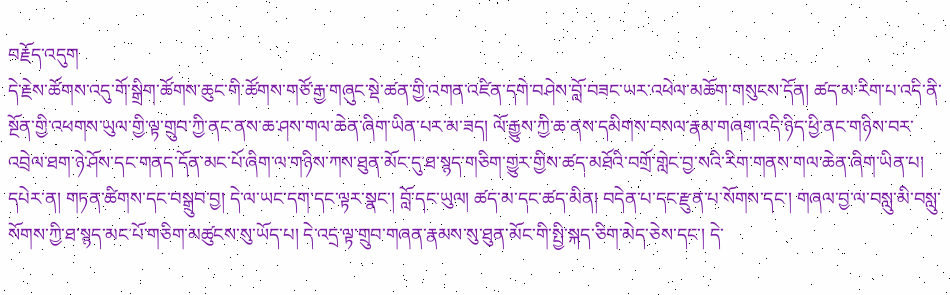བརྗོད་འདུག
དེ་རྗེས་ཚོགས་འདུ་གོ་སྒྲིག་ཚོགས་ཆུང་གི་ཚོགས་གཙོ་རྒྱ་གཞུང་སྡེ་ཚན་གྱི་འགན་འཛིན་དགེ་བཤེས་བློ་བཟང་ཡར་འཕེལ་མཆོག་གསུངས་དོན། ཚད་མ་རིག་པ་འདི་ནི་སྔོན་གྱི་འཕགས་ཡུལ་གྱི་ལྟ་གྲུབ་ཀྱི་ནང་ནས་ཆ་ཤས་གལ་ཆེན་ཞིག་ཡིན་པར་མ་ཟད། ལོ་རྒྱུས་ཀྱི་ཆ་ནས་དམིགས་བསལ་རྣམ་གཞག་འདི་ཉིད་ཕྱི་ནང་གཉིས་བར་འབྲེལ་ཐག་ཉེ་ཤོས་དང་གནད་དོན་མང་པོ་ཞིག་ལ་གཉིས་ཀས་ཐུན་མོང་དུ་ཐ་སྙད་གཅིག་གྱུར་གྱིས་ཚད་མཐོའི་བགྲོ་གླེང་བྱ་སའི་རིག་གནས་གལ་ཆེན་ཞིག་ཡིན་པ། དཔེར་ན། གཏན་ཚིགས་དང་བསྒྲུབ་བྱ། དེ་ལ་ཡང་དག་དང་ལྟར་སྣང་། བློ་དང་ཡུལ། ཚད་མ་དང་ཚད་མིན། བདེན་པ་དང་རྫུན་པ་སོགས་དང་། གཞལ་བྱ་ལ་བསླུ་མི་བསླུ་སོགས་ཀྱི་ཐ་སྙད་མང་པོ་གཅིག་མཚུངས་སུ་ཡོད་པ། དེ་འདྲ་ལྟ་གྲུབ་གཞན་རྣམས་སུ་ཐུན་མོང་གི་སྤྱི་སྐད་ཅིག་མེད་ཅེས་དང་། དེ་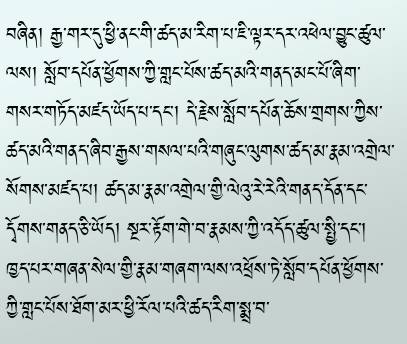བཞིན། རྒྱ་གར་དུ་ཕྱི་ནང་གི་ཚད་མ་རིག་པ་ཇི་ལྟར་དར་འཕེལ་བྱུང་ཚུལ་ལས། སློབ་དཔོན་ཕྱོགས་ཀྱི་གླང་པོས་ཚད་མའི་གནད་མང་པོ་ཞིག་གསར་གཏོད་མཛད་ཡོད་པ་དང་། དེ་རྗེས་སློབ་དཔོན་ཆོས་གྲགས་ཀྱིས་ཚད་མའི་གནད་ཞིབ་རྒྱས་གསལ་པའི་གཞུང་ལུགས་ཚད་མ་རྣམ་འགྲེལ་སོགས་མཛད་པ། ཚད་མ་རྣམ་འགྲེལ་གྱི་ལེའུ་རེ་རེའི་གནད་དོན་དང་དྭོགས་གནད་ཅི་ཡོད། སྔར་རྟོག་གེ་བ་རྣམས་ཀྱི་འདོད་ཚུལ་སྤྱི་དང་། ཁྱད་པར་གཞན་སེལ་གྱི་རྣམ་གཞག་ལས་འཕྲོས་ཏེ་སློབ་དཔོན་ཕྱོགས་ཀྱི་གླང་པོས་ཐོག་མར་ཕྱི་རོལ་པའི་ཚད་རིག་སྨྲ་བ་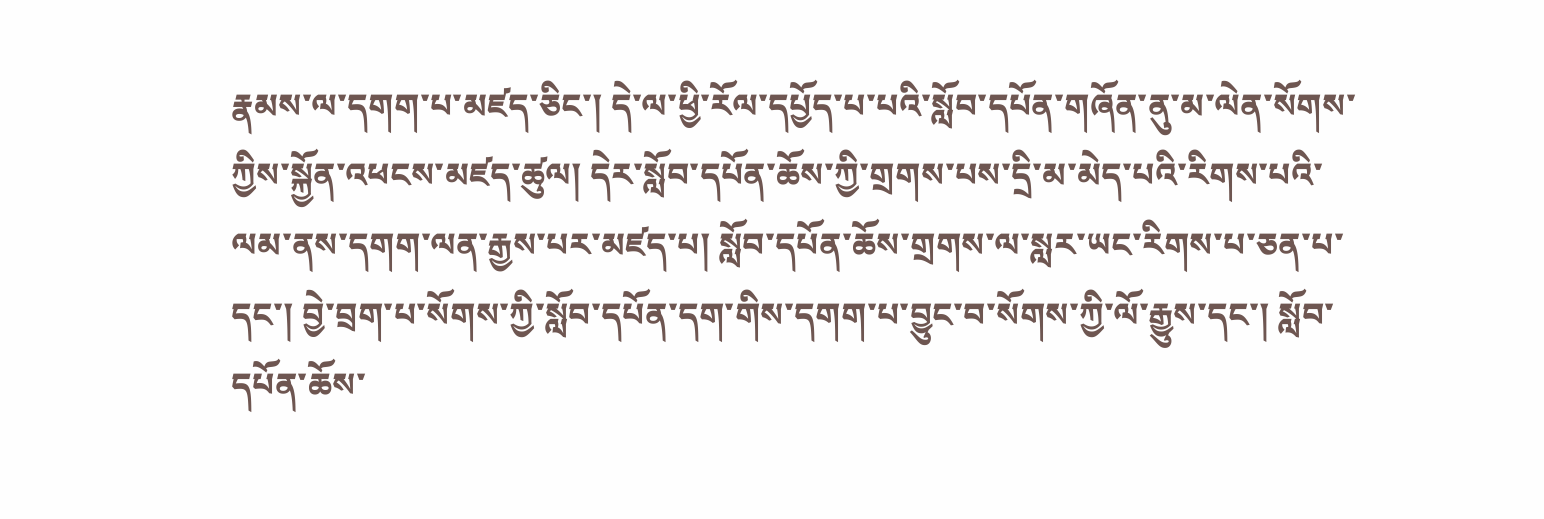རྣམས་ལ་དགག་པ་མཛད་ཅིང་། དེ་ལ་ཕྱི་རོལ་དཔྱོད་པ་པའི་སློབ་དཔོན་གཞོན་ནུ་མ་ལེན་སོགས་ཀྱིས་སྐྱོན་འཕངས་མཛད་ཚུལ། དེར་སློབ་དཔོན་ཆོས་ཀྱི་གྲགས་པས་དྲི་མ་མེད་པའི་རིགས་པའི་ལམ་ནས་དགག་ལན་རྒྱས་པར་མཛད་པ། སློབ་དཔོན་ཆོས་གྲགས་ལ་སླར་ཡང་རིགས་པ་ཅན་པ་དང་། བྱེ་བྲག་པ་སོགས་ཀྱི་སློབ་དཔོན་དག་གིས་དགག་པ་བྱུང་བ་སོགས་ཀྱི་ལོ་རྒྱུས་དང་། སློབ་དཔོན་ཆོས་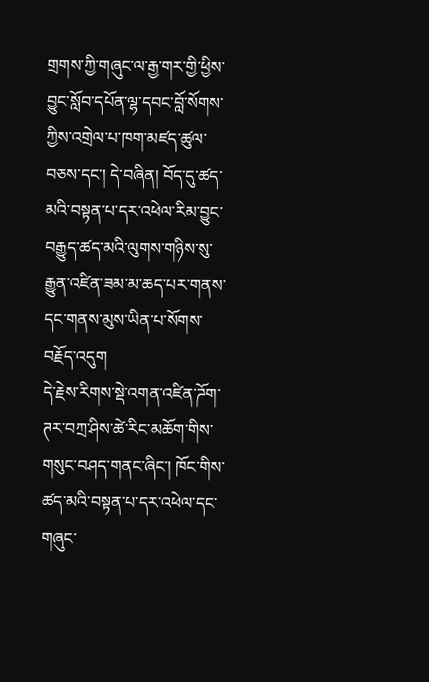གྲགས་ཀྱི་གཞུང་ལ་རྒྱ་གར་གྱི་ཕྱིས་བྱུང་སློབ་དཔོན་ལྷ་དབང་བློ་སོགས་ཀྱིས་འགྲེལ་པ་ཁག་མཛད་ཚུལ་བཅས་དང་། དེ་བཞིན། བོད་དུ་ཚད་མའི་བསྟན་པ་དར་འཕེལ་རིམ་བྱུང་བརྒྱུད་ཚད་མའི་ལུགས་གཉིས་སུ་རྒྱུན་འཛིན་ཟམ་མ་ཆད་པར་གནས་དང་གནས་མུས་ཡིན་པ་སོགས་བརྗོད་འདུག
དེ་རྗེས་རིགས་སྡེ་འགན་འཛིན་ཌོག་ཊར་བཀྲ་ཤིས་ཚེ་རིང་མཆོག་གིས་གསུང་བཤད་གནང་ཞིང་། ཁོང་གིས་ཚད་མའི་བསྟན་པ་དར་འཕེལ་དང་གཞུང་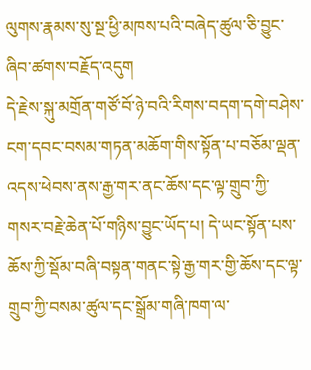ལུགས་རྣམས་སུ་སྔ་ཕྱི་མཁས་པའི་བཞེད་ཚུལ་ཅི་བྱུང་ཞིབ་ཚགས་བརྗོད་འདུག
དེ་རྗེས་སྐུ་མགྲོན་གཙོ་བོ་ཉེ་བའི་རིགས་བདག་དགེ་བཤེས་ངག་དབང་བསམ་གཏན་མཆོག་གིས་སྟོན་པ་བཅོམ་ལྡན་འདས་ཕེབས་ནས་རྒྱ་གར་ནང་ཆོས་དང་ལྟ་གྲུབ་ཀྱི་གསར་བརྗེ་ཆེན་པོ་གཉིས་བྱུང་ཡོད་པ། དེ་ཡང་སྟོན་པས་ཆོས་ཀྱི་སྡོམ་བཞི་བསྟན་གནང་སྟེ་རྒྱ་གར་གྱི་ཆོས་དང་ལྟ་གྲུབ་ཀྱི་བསམ་ཚུལ་དང་སྒྲོམ་གཞི་ཁག་ལ་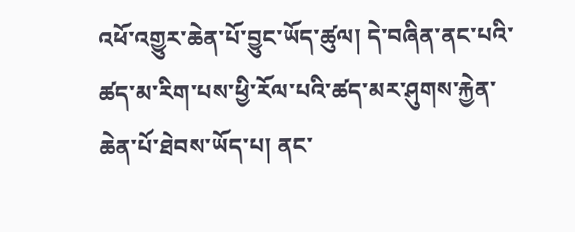འཕོ་འགྱུར་ཆེན་པོ་བྱུང་ཡོད་ཚུལ། དེ་བཞིན་ནང་པའི་ཚད་མ་རིག་པས་ཕྱི་རོལ་པའི་ཚད་མར་ཤུགས་རྐྱེན་ཆེན་པོ་ཐེབས་ཡོད་པ། ནང་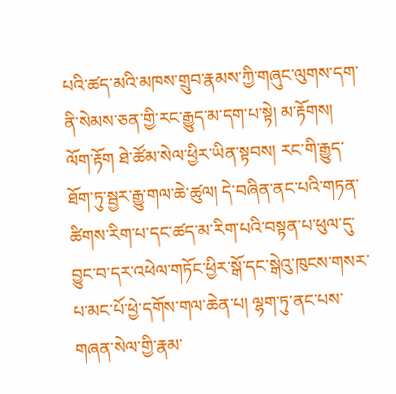པའི་ཚད་མའི་མཁས་གྲུབ་རྣམས་ཀྱི་གཞུང་ལུགས་དག་ནི་སེམས་ཅན་གྱི་རང་རྒྱུད་མ་དག་པ་སྟེ། མ་རྟོགས། ལོག་རྟོག ཐེ་ཚོམ་སེལ་ཕྱིར་ཡིན་སྟབས། རང་གི་རྒྱུད་ཐོག་ཏུ་སྦྱར་རྒྱུ་གལ་ཆེ་ཚུལ། དེ་བཞིན་ནང་པའི་གཏན་ཚིགས་རིག་པ་དང་ཚད་མ་རིག་པའི་བསྟན་པ་ཕུལ་དུ་བྱུང་བ་དར་འཕེལ་གཏོང་ཕྱིར་སྒོ་དང་སྒེའུ་ཁུངས་གསར་པ་མང་པོ་ཕྱེ་དགོས་གལ་ཆེན་པ། ལྷག་ཏུ་ནང་པས་གཞན་སེལ་གྱི་རྣམ་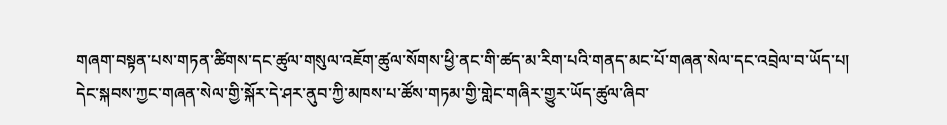གཞག་བསྟན་པས་གཏན་ཚིགས་དང་ཚུལ་གསུལ་འཇོག་ཚུལ་སོགས་ཕྱི་ནང་གི་ཚད་མ་རིག་པའི་གནད་མང་པོ་གཞན་སེལ་དང་འབྲེལ་བ་ཡོད་པ། དེང་སྐབས་ཀྱང་གཞན་སེལ་གྱི་སྐོར་དེ་ཤར་ནུབ་ཀྱི་མཁས་པ་ཚོས་གཏམ་གྱི་གླེང་གཞིར་གྱུར་ཡོད་ཚུལ་ཞིབ་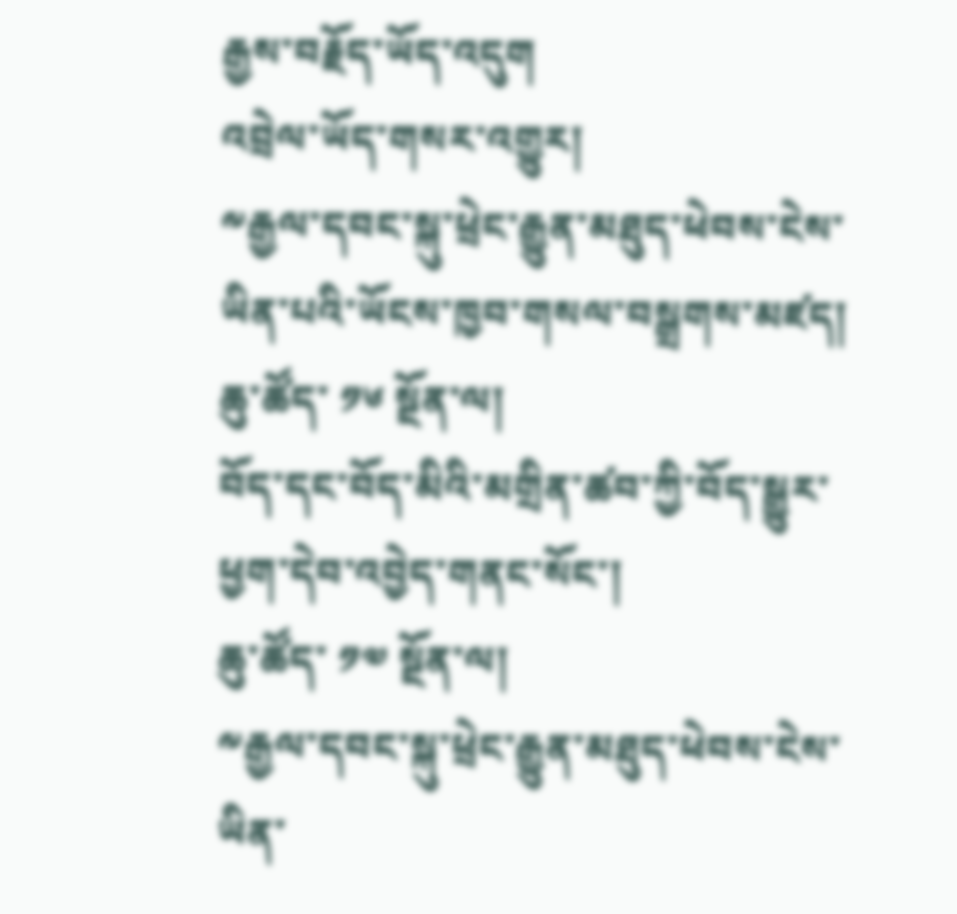རྒྱས་བརྗོད་ཡོད་འདུག
འབྲེལ་ཡོད་གསར་འགྱུར།
༸རྒྱལ་དབང་སྐུ་ཕྲེང་རྒྱུན་མཐུད་ཕེབས་ངེས་ཡིན་པའི་ཡོངས་ཁྱབ་གསལ་བསྒྲགས་མཛད།
ཆུ་ཚོད་ ༡༦ སྔོན་ལ།
བོད་དང་བོད་མིའི་མགྲིན་ཚབ་ཀྱི་བོད་སྒྱུར་ཕྱག་དེབ་འབྱེད་གནང་སོང་།
ཆུ་ཚོད་ ༡༧ སྔོན་ལ།
༸རྒྱལ་དབང་སྐུ་ཕྲེང་རྒྱུན་མཐུད་ཕེབས་ངེས་ཡིན་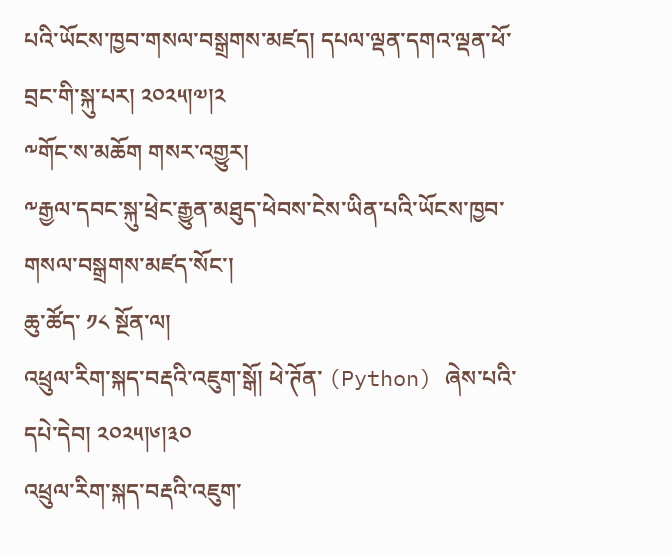པའི་ཡོངས་ཁྱབ་གསལ་བསྒྲགས་མཛད། དཔལ་ལྡན་དགའ་ལྡན་ཕོ་བྲང་གི་སྐུ་པར། ༢༠༢༥།༧།༢
༸གོང་ས་མཆོག གསར་འགྱུར།
༸རྒྱལ་དབང་སྐུ་ཕྲེང་རྒྱུན་མཐུད་ཕེབས་ངེས་ཡིན་པའི་ཡོངས་ཁྱབ་གསལ་བསྒྲགས་མཛད་སོང་།
ཆུ་ཚོད་ ༡༨ སྔོན་ལ།
འཕྲུལ་རིག་སྐད་བརྡའི་འཇུག་སྒོ། ཕེ་ཊོན་ (Python) ཞེས་པའི་དཔེ་དེབ། ༢༠༢༥།༦།༣༠
འཕྲུལ་རིག་སྐད་བརྡའི་འཇུག་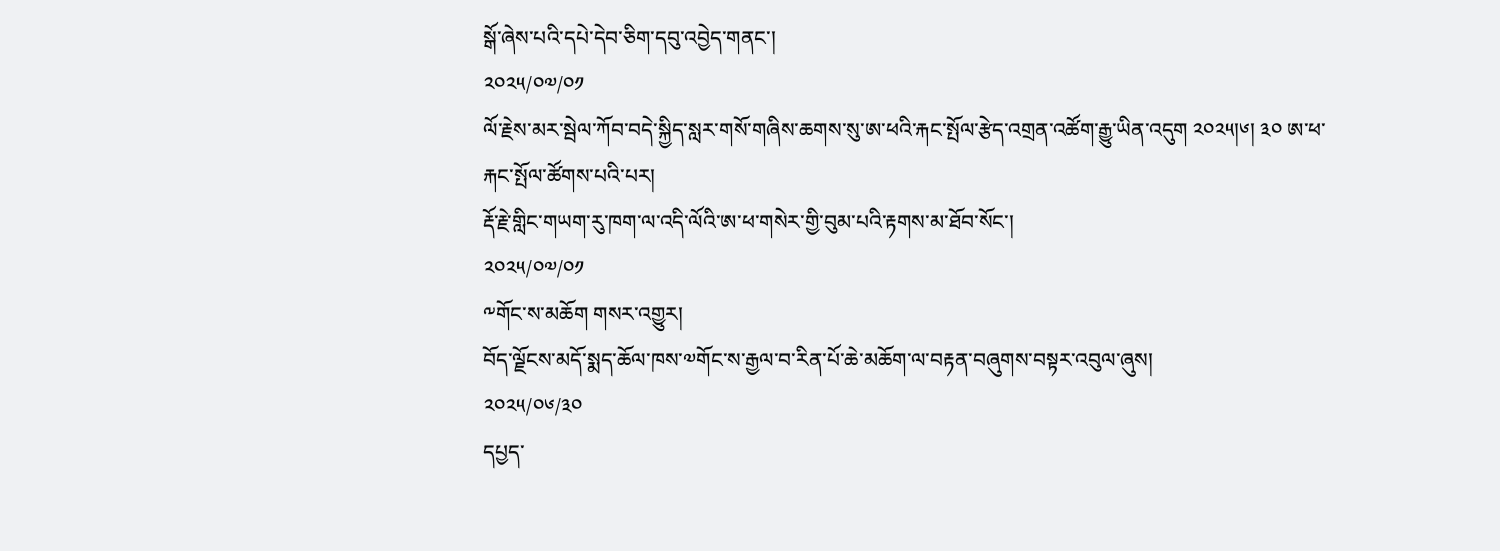སྒོ་ཞེས་པའི་དཔེ་དེབ་ཅིག་དབུ་འབྱེད་གནང་།
༢༠༢༥/༠༧/༠༡
ལོ་རྗེས་མར་སྦེལ་ཀོབ་བདེ་སྐྱིད་སླར་གསོ་གཞིས་ཆགས་སུ་ཨ་ཕའི་རྐང་སྤོལ་རྩེད་འགྲན་འཚོག་རྒྱུ་ཡིན་འདུག ༢༠༢༥།༦། ༣༠ ཨ་ཕ་རྐང་སྤོལ་ཚོགས་པའི་པར།
རྡོ་རྗེ་གླིང་གཡག་རུ་ཁག་ལ་འདི་ལོའི་ཨ་ཕ་གསེར་གྱི་བུམ་པའི་རྟགས་མ་ཐོབ་སོང་།
༢༠༢༥/༠༧/༠༡
༸གོང་ས་མཆོག གསར་འགྱུར།
བོད་ལྗོངས་མདོ་སྨད་ཆོལ་ཁས་༧གོང་ས་རྒྱལ་བ་རིན་པོ་ཆེ་མཆོག་ལ་བརྟན་བཞུགས་བསྟར་འབུལ་ཞུས།
༢༠༢༥/༠༦/༣༠
དཔྱད་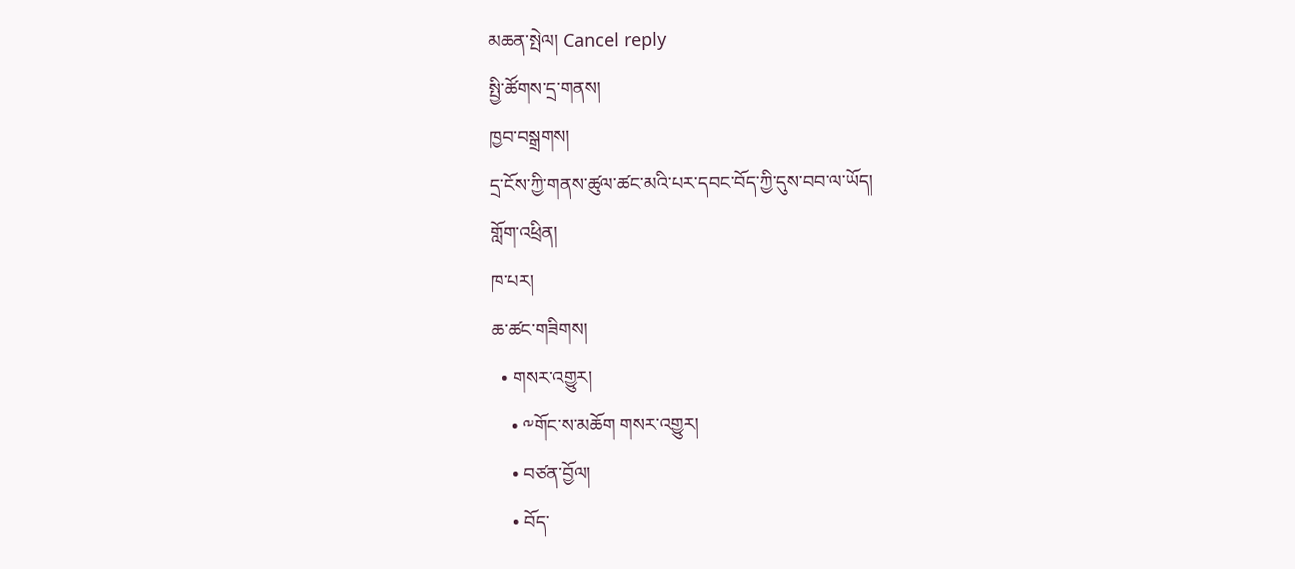མཆན་སྤེལ། Cancel reply
སྤྱི་ཚོགས་དྲ་གནས།
ཁྱབ་བསྒྲགས།
དྲ་ངོས་ཀྱི་གནས་ཚུལ་ཚང་མའི་པར་དབང་བོད་ཀྱི་དུས་བབ་ལ་ཡོད།
གློག་འཕྲིན།
ཁ་པར།
ཆ་ཚང་གཟིགས།
  • གསར་འགྱུར།
    • ༸གོང་ས་མཆོག གསར་འགྱུར།
    • བཙན་བྱོལ།
    • བོད་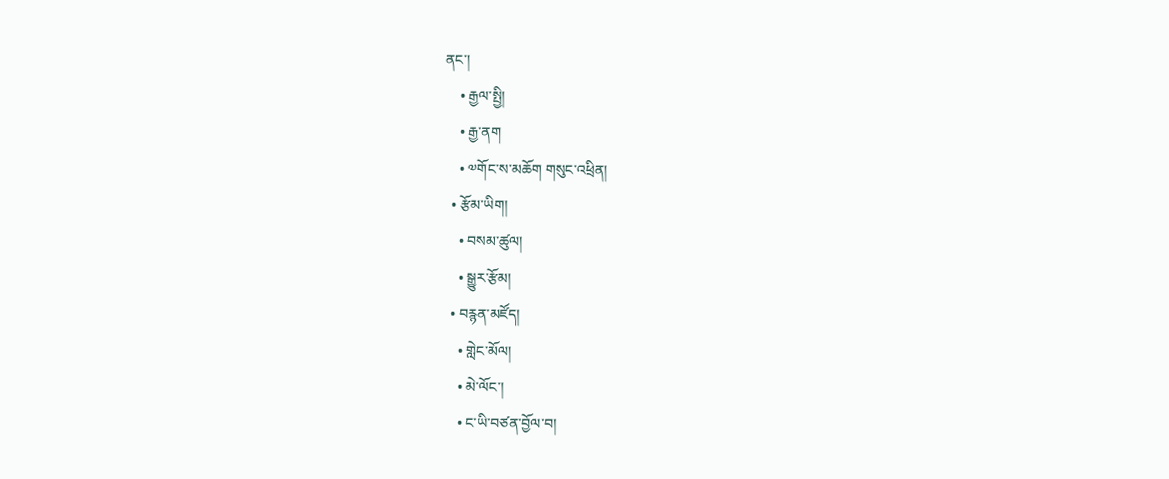ནང་།
    • རྒྱལ་སྤྱི།
    • རྒྱ་ནག
    • ༧གོང་ས་མཆོག གསུང་འཕྲིན།
  • རྩོམ་ཡིག།
    • བསམ་ཚུལ།
    • སྒྱུར་རྩོམ།
  • བརྙན་མཛོད།
    • གླེང་མོལ།
    • མེ་ལོང་།
    • ང་ཡི་བཙན་བྱོལ་བ།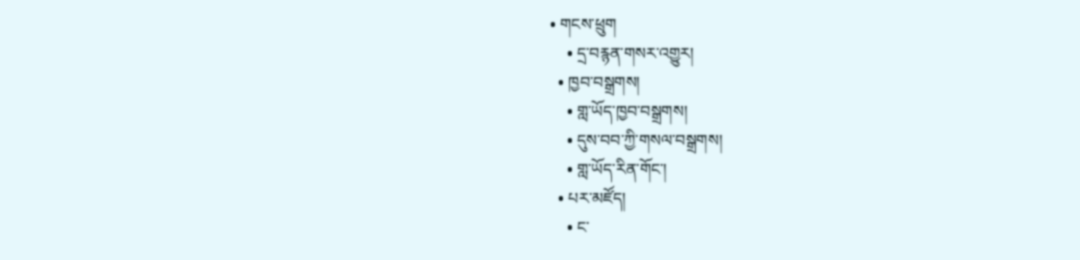• གངས་ཕྲུག
    • དྲ་བརྙན་གསར་འགྱུར།
  • ཁྱབ་བསྒྲགས།
    • གླ་ཡོད་ཁྱབ་བསྒྲགས།
    • དུས་བབ་ཀྱི་གསལ་བསྒྲགས།
    • གླ་ཡོད་རིན་གོང་།
  • པར་མཛོད།
    • ང་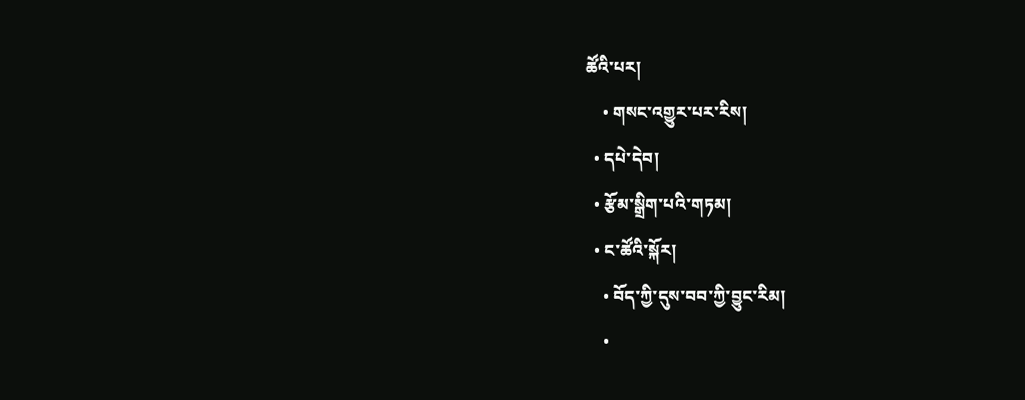ཚོའི་པར།
    • གསང་འགྱུར་པར་རིས།
  • དཔེ་དེབ།
  • རྩོམ་སྒྲིག་པའི་གཏམ།
  • ང་ཚོའི་སྐོར།
    • བོད་ཀྱི་དུས་བབ་ཀྱི་བྱུང་རིམ།
    •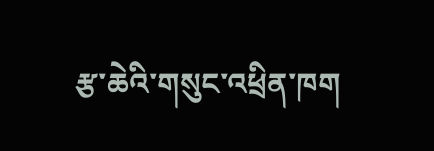རྩ་ཆེའི་གསུང་འཕྲིན་ཁག